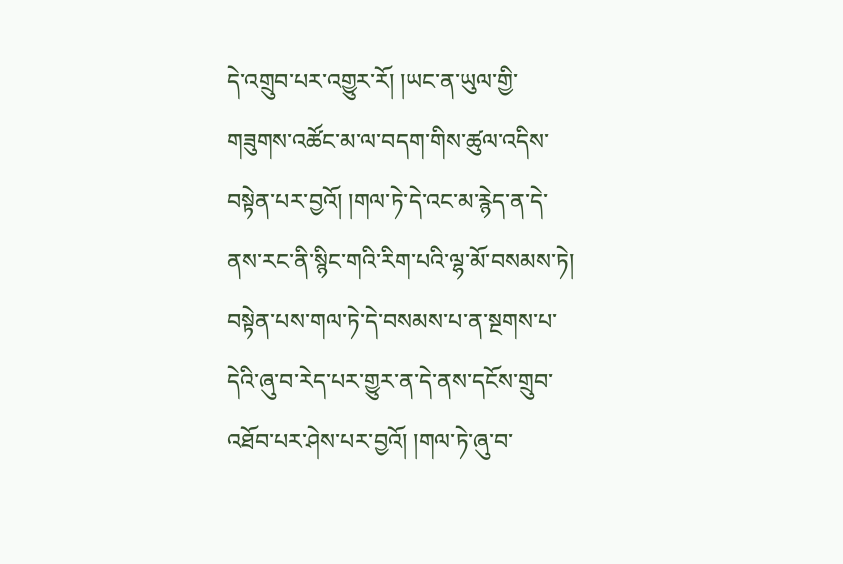དེ་འགྲུབ་པར་འགྱུར་རོ། །ཡང་ན་ཡུལ་གྱི་གཟུགས་འཚོང་མ་ལ་བདག་གིས་ཚུལ་འདིས་བསྟེན་པར་བྱའོ། །གལ་ཏེ་དེ་འང་མ་རྙེད་ན་དེ་ནས་རང་ནི་སྙིང་གའི་རིག་པའི་ལྷ་མོ་བསམས་ཏེ། བསྟེན་པས་གལ་ཏེ་དེ་བསམས་པ་ན་སྔགས་པ་དེའི་ཞུ་བ་རེད་པར་གྱུར་ན་དེ་ནས་དངོས་གྲུབ་འཐོབ་པར་ཤེས་པར་བྱའོ། །གལ་ཏེ་ཞུ་བ་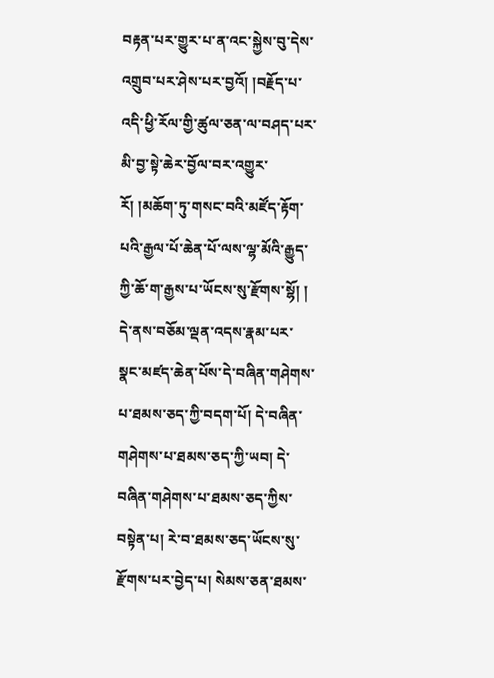བརྟན་པར་གྱུར་པ་ན་འང་སྐྱེས་བུ་དེས་འགྲུབ་པར་ཤེས་པར་བྱའོ། །བརྗོད་པ་འདི་ཕྱི་རོལ་གྱི་ཚུལ་ཅན་ལ་བཤད་པར་མི་བྱ་སྟེ་ཆེར་བྱོལ་བར་འགྱུར་རོ། །མཆོག་ཏུ་གསང་བའི་མཛོད་རྟོག་པའི་རྒྱལ་པོ་ཆེན་པོ་ལས་ལྷ་མོའི་རྒྱུད་ཀྱི་ཆོ་ག་རྒྱས་པ་ཡོངས་སུ་རྫོགས་སྷོ། ། དེ་ནས་བཅོམ་ལྡན་འདས་རྣམ་པར་སྣང་མཛད་ཆེན་པོས་དེ་བཞིན་གཤེགས་པ་ཐམས་ཅད་ཀྱི་བདག་པོ། དེ་བཞིན་གཤེགས་པ་ཐམས་ཅད་ཀྱི་ཡབ། དེ་བཞིན་གཤེགས་པ་ཐམས་ཅད་ཀྱིས་བསྟེན་པ། རེ་བ་ཐམས་ཅད་ཡོངས་སུ་རྫོགས་པར་བྱེད་པ། སེམས་ཅན་ཐམས་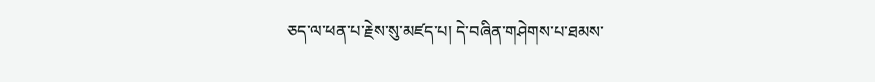ཅད་ལ་ཕན་པ་རྗེས་སུ་མཛད་པ། དེ་བཞིན་གཤེགས་པ་ཐམས་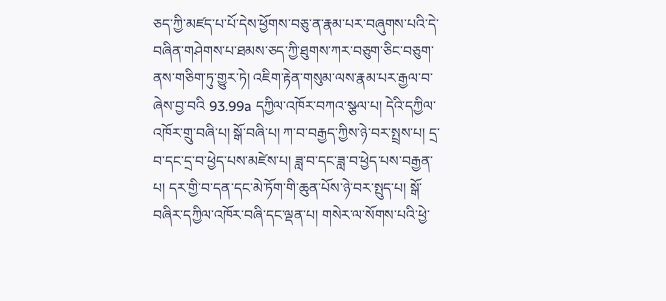ཅད་ཀྱི་མཛད་པ་པོ་དེས་ཕྱོགས་བཅུ་ན་རྣམ་པར་བཞུགས་པའི་དེ་བཞིན་གཤེགས་པ་ཐམས་ཅད་ཀྱི་ཐུགས་ཀར་བཅུག་ཅིང་བཅུག་ནས་གཅིག་ཏུ་གྱུར་ཏེ། འཇིག་རྟེན་གསུམ་ལས་རྣམ་པར་རྒྱལ་བ་ཞེས་བྱ་བའི 93.99a དཀྱིལ་འཁོར་བཀའ་སྩལ་པ། དེའི་དཀྱིལ་འཁོར་གྲུ་བཞི་པ། སྒོ་བཞི་པ། ཀ་བ་བརྒྱད་ཀྱིས་ཉེ་བར་སྤྲས་པ། དྲ་བ་དང་དྲ་བ་ཕྱེད་པས་མཛེས་པ། ཟླ་བ་དང་ཟླ་བ་ཕྱེད་པས་བརྒྱན་པ། དར་གྱི་བ་དན་དང་མེ་ཏོག་གི་ཆུན་པོས་ཉེ་བར་སྤུད་པ། སྒོ་བཞིར་དཀྱིལ་འཁོར་བཞི་དང་ལྡན་པ། གསེར་ལ་སོགས་པའི་ཕྱེ་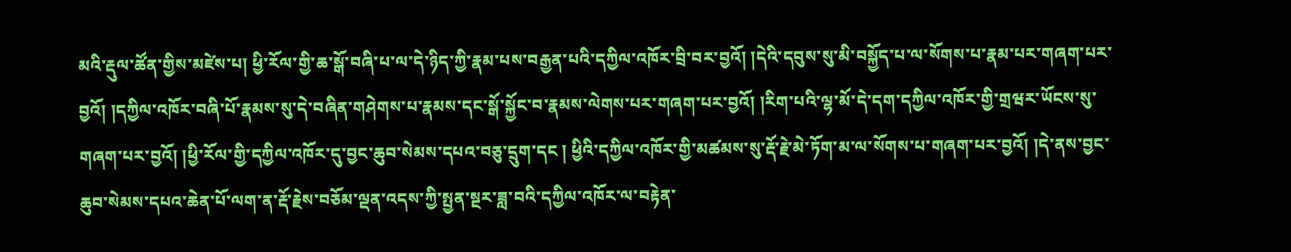མའི་རྡུལ་ཚོན་གྱིས་མཛེས་པ། ཕྱི་རོལ་གྱི་ཆ་སྒོ་བཞི་པ་ལ་དེ་ཉིད་ཀྱི་རྣམ་པས་བརྒྱན་པའི་དཀྱིལ་འཁོར་བྲི་བར་བྱའོ། །དེའི་དབུས་སུ་མི་བསྐྱོད་པ་ལ་སོགས་པ་རྣམ་པར་གཞག་པར་བྱའོ། །དཀྱིལ་འཁོར་བཞི་པོ་རྣམས་སུ་དེ་བཞིན་གཤེགས་པ་རྣམས་དང་སྒོ་སྐྱོང་བ་རྣམས་ལེགས་པར་གཞག་པར་བྱའོ། །རིག་པའི་ལྷ་མོ་དེ་དག་དཀྱིལ་འཁོར་གྱི་གྲཝར་ཡོངས་སུ་གཞག་པར་བྱའོ། །ཕྱི་རོལ་གྱི་དཀྱིལ་འཁོར་དུ་བྱང་ཆུབ་སེམས་དཔའ་བཅུ་དྲུག་དང ། ཕྱིའི་དཀྱིལ་འཁོར་གྱི་མཚམས་སུ་རྡོ་རྗེ་མེ་ཏོག་མ་ལ་སོགས་པ་གཞག་པར་བྱའོ། །དེ་ནས་བྱང་ཆུབ་སེམས་དཔའ་ཆེན་པོ་ལག་ན་རྡོ་རྗེས་བཅོམ་ལྡན་འདས་ཀྱི་སྤྱན་སྔར་ཟླ་བའི་དཀྱིལ་འཁོར་ལ་བརྟེན་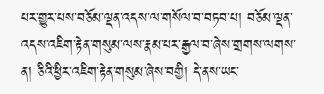པར་གྱུར་པས་བཅོམ་ལྡན་འདས་ལ་གསོལ་བ་བཏབ་པ། བཅོམ་ལྡན་འདས་འཇིག་རྟེན་གསུམ་ལས་རྣམ་པར་རྒྱལ་བ་ཞེས་གྲགས་ལགས་ན། ཅིའི་ཕྱིར་འཇིག་རྟེན་གསུམ་ཞེས་བགྱི། དེ་ནས་ཡང་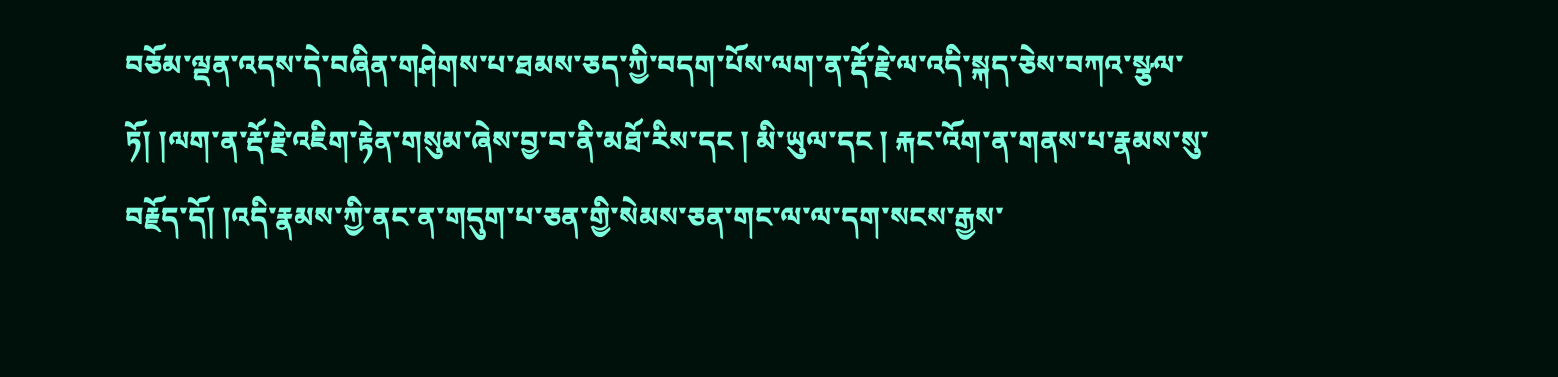བཅོམ་ལྡན་འདས་དེ་བཞིན་གཤེགས་པ་ཐམས་ཅད་ཀྱི་བདག་པོས་ལག་ན་རྡོ་རྗེ་ལ་འདི་སྐད་ཅེས་བཀའ་སྩལ་ཏོ། །ལག་ན་རྡོ་རྗེ་འཇིག་རྟེན་གསུམ་ཞེས་བྱ་བ་ནི་མཐོ་རིས་དང ། མི་ཡུལ་དང ། རྐང་འོག་ན་གནས་པ་རྣམས་སུ་བརྗོད་དོ། །འདི་རྣམས་ཀྱི་ནང་ན་གདུག་པ་ཅན་གྱི་སེམས་ཅན་གང་ལ་ལ་དག་སངས་རྒྱས་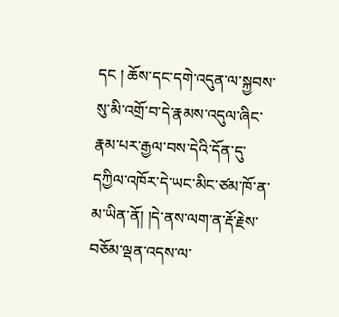དང ། ཆོས་དང་དགེ་འདུན་ལ་སྐྱབས་སུ་མི་འགྲོ་བ་དེ་རྣམས་འདུལ་ཞིང་རྣམ་པར་རྒྱལ་བས་དེའི་དོན་དུ་དཀྱིལ་འཁོར་དེ་ཡང་མིང་ཙམ་ཁོ་ན་མ་ཡིན་ནོ། །དེ་ནས་ལག་ན་རྡོ་རྗེས་བཅོམ་ལྡན་འདས་ལ་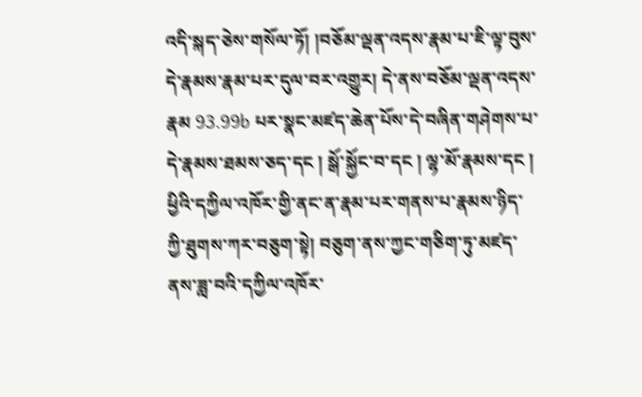འདི་སྐད་ཅེས་གསོལ་ཏོ། །བཅོམ་ལྡན་འདས་རྣམ་པ་ཇི་ལྟ་བུས་དེ་རྣམས་རྣམ་པར་དུལ་བར་འགྱུར། དེ་ནས་བཅོམ་ལྡན་འདས་རྣམ 93.99b པར་སྣང་མཛད་ཆེན་པོས་དེ་བཞིན་གཤེགས་པ་དེ་རྣམས་ཐམས་ཅད་དང ། སྒོ་སྐྱོང་བ་དང ། ལྷ་མོ་རྣམས་དང ། ཕྱིའི་དཀྱིལ་འཁོར་གྱི་ནང་ན་རྣམ་པར་གནས་པ་རྣམས་ཉིད་ཀྱི་ཐུགས་ཀར་བཅུག་སྟེ། བཅུག་ནས་ཀྱང་གཅིག་ཏུ་མཛད་ནས་ཟླ་བའི་དཀྱིལ་འཁོར་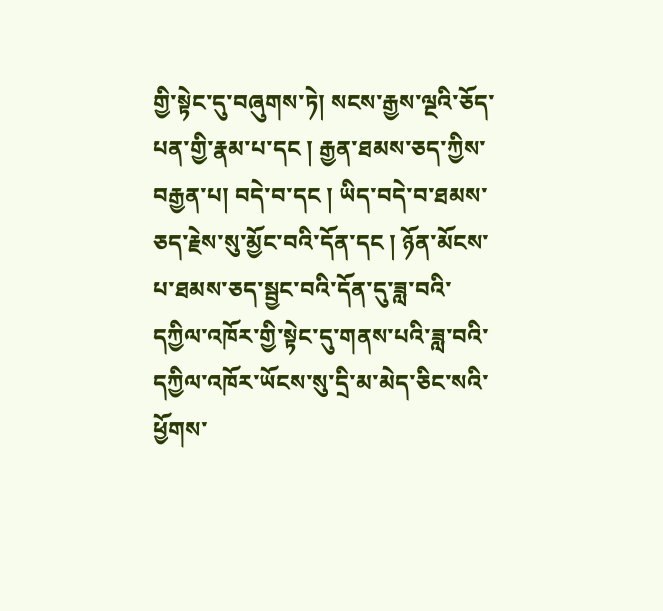གྱི་སྟེང་དུ་བཞུགས་ཏེ། སངས་རྒྱས་ལྔའི་ཅོད་པན་གྱི་རྣམ་པ་དང ། རྒྱན་ཐམས་ཅད་ཀྱིས་བརྒྱན་པ། བདེ་བ་དང ། ཡིད་བདེ་བ་ཐམས་ཅད་རྗེས་སུ་མྱོང་བའི་དོན་དང ། ཉོན་མོངས་པ་ཐམས་ཅད་སྦྱང་བའི་དོན་དུ་ཟླ་བའི་དཀྱིལ་འཁོར་གྱི་སྟེང་དུ་གནས་པའི་ཟླ་བའི་དཀྱིལ་འཁོར་ཡོངས་སུ་དྲི་མ་མེད་ཅིང་སའི་ཕྱོགས་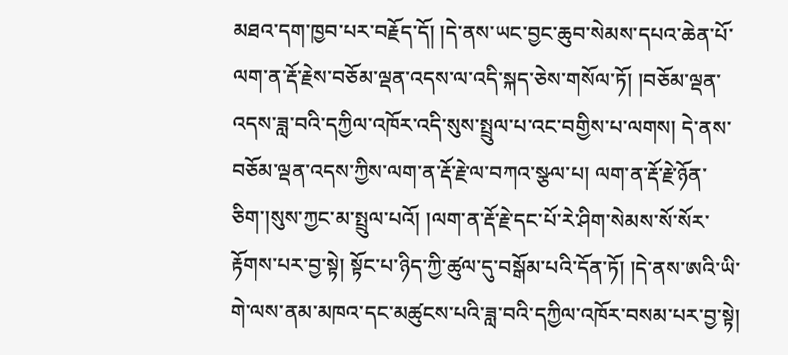མཐའ་དག་ཁྱབ་པར་བརྗོད་དོ། །དེ་ནས་ཡང་བྱང་ཆུབ་སེམས་དཔའ་ཆེན་པོ་ལག་ན་རྡོ་རྗེས་བཅོམ་ལྡན་འདས་ལ་འདི་སྐད་ཅེས་གསོལ་ཏོ། །བཅོམ་ལྡན་འདས་ཟླ་བའི་དཀྱིལ་འཁོར་འདི་སུས་སྤྲུལ་པ་འང་བགྱིས་པ་ལགས། དེ་ནས་བཅོམ་ལྡན་འདས་ཀྱིས་ལག་ན་རྡོ་རྗེ་ལ་བཀའ་སྩལ་པ། ལག་ན་རྡོ་རྗེ་ཉོན་ཅིག་།སུས་ཀྱང་མ་སྤྲུལ་པའོ། །ལག་ན་རྡོ་རྗེ་དང་པོ་རེ་ཤིག་སེམས་སོ་སོར་རྟོགས་པར་བྱ་སྟེ། སྟོང་པ་ཉིད་ཀྱི་ཚུལ་དུ་བསྒོམ་པའི་དོན་ཏོ། །དེ་ནས་ཨའི་ཡི་གེ་ལས་ནམ་མཁའ་དང་མཚུངས་པའི་ཟླ་བའི་དཀྱིལ་འཁོར་བསམ་པར་བྱ་སྟེ།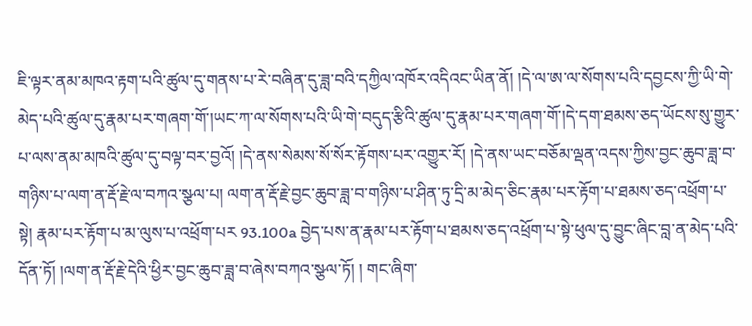ཇི་ལྟར་ནམ་མཁའ་རྟག་པའི་ཚུལ་དུ་གནས་པ་རེ་བཞིན་དུ་ཟླ་བའི་དཀྱིལ་འཁོར་འདིའང་ཡིན་ནོ། །དེ་ལ་ཨ་ལ་སོགས་པའི་དབྱངས་ཀྱི་ཡི་གེ་མེད་པའི་ཚུལ་དུ་རྣམ་པར་གཞག་གོ་།ཡང་ཀ་ལ་སོགས་པའི་ཡི་གེ་བདུད་རྩིའི་ཚུལ་དུ་རྣམ་པར་གཞག་གོ་།དེ་དག་ཐམས་ཅད་ཡོངས་སུ་གྱུར་པ་ལས་ནམ་མཁའི་ཚུལ་དུ་བལྟ་བར་བྱའོ། །དེ་ནས་སེམས་སོ་སོར་རྟོགས་པར་འགྱུར་རོ། །དེ་ནས་ཡང་བཅོམ་ལྡན་འདས་ཀྱིས་བྱང་ཆུབ་ཟླ་བ་གཉིས་པ་ལག་ན་རྡོ་རྗེ་ལ་བཀའ་སྩལ་པ། ལག་ན་རྡོ་རྗེ་བྱང་ཆུབ་ཟླ་བ་གཉིས་པ་ཤིན་ཏུ་དྲི་མ་མེད་ཅིང་རྣམ་པར་རྟོག་པ་ཐམས་ཅད་འཕྲོག་པ་སྟེ། རྣམ་པར་རྟོག་པ་མ་ལུས་པ་འཕྲོག་པར 93.100a བྱེད་པས་ན་རྣམ་པར་རྟོག་པ་ཐམས་ཅད་འཕྲོག་པ་སྟེ་ཕུལ་དུ་བྱུང་ཞིང་བླ་ན་མེད་པའི་དོན་ཏོ། །ལག་ན་རྡོ་རྗེ་དེའི་ཕྱིར་བྱང་ཆུབ་ཟླ་བ་ཞེས་བཀའ་སྩལ་ཏོ། ། གང་ཞིག་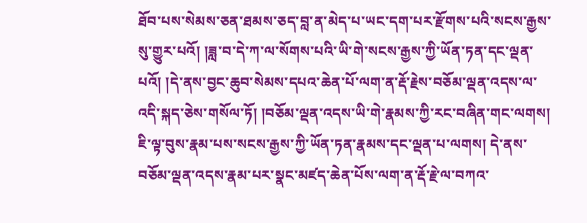ཐོབ་པས་སེམས་ཅན་ཐམས་ཅད་བླ་ན་མེད་པ་ཡང་དག་པར་རྫོགས་པའི་སངས་རྒྱས་སུ་གྱུར་པའོ། །ཟླ་བ་དེ་ཀ་ལ་སོགས་པའི་ཡི་གེ་སངས་རྒྱས་ཀྱི་ཡོན་ཏན་དང་ལྡན་པའོ། །དེ་ནས་བྱང་ཆུབ་སེམས་དཔའ་ཆེན་པོ་ལག་ན་རྡོ་རྗེས་བཅོམ་ལྡན་འདས་ལ་འདི་སྐད་ཅེས་གསོལ་ཏོ། །བཅོམ་ལྡན་འདས་ཡི་གེ་རྣམས་ཀྱི་རང་བཞིན་གང་ལགས། ཇི་ལྟ་བུས་རྣམ་པས་སངས་རྒྱས་ཀྱི་ཡོན་ཏན་རྣམས་དང་ལྡན་པ་ལགས། དེ་ནས་བཅོམ་ལྡན་འདས་རྣམ་པར་སྣང་མཛད་ཆེན་པོས་ལག་ན་རྡོ་རྗེ་ལ་བཀའ་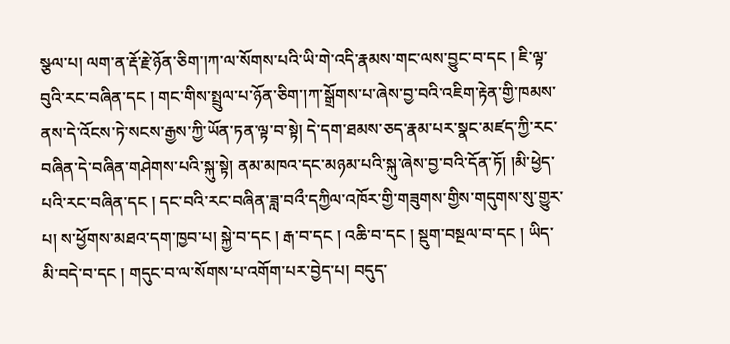སྩལ་པ། ལག་ན་རྡོ་རྗེ་ཉོན་ཅིག་།ཀ་ལ་སོགས་པའི་ཡི་གེ་འདི་རྣམས་གང་ལས་བྱུང་བ་དང ། ཇི་ལྟ་བུའི་རང་བཞིན་དང ། གང་གིས་སྤྲུལ་པ་ཉོན་ཅིག་།ཀ་སྒྲོགས་པ་ཞེས་བྱ་བའི་འཇིག་རྟེན་གྱི་ཁམས་ནས་དེ་འོངས་ཏེ་སངས་རྒྱས་ཀྱི་ཡོན་ཏན་ལྟ་བ་སྟེ། དེ་དག་ཐམས་ཅད་རྣམ་པར་སྣང་མཛད་ཀྱི་རང་བཞིན་དེ་བཞིན་གཤེགས་པའི་སྐུ་སྟེ། ནམ་མཁའ་དང་མཉམ་པའི་སྐུ་ཞེས་བྱ་བའི་དོན་ཏོ། །མི་ཕྱེད་པའི་རང་བཞིན་དང ། དང་བའི་རང་བཞིན་ཟླ་བའྀ་དཀྱིལ་འཁོར་གྱི་གཟུགས་གྱིས་གདུགས་སུ་གྱུར་པ། ས་ཕྱོགས་མཐའ་དག་ཁྱབ་པ། སྐྱེ་བ་དང ། རྒ་བ་དང ། འཆི་བ་དང ། སྡུག་བསྔལ་བ་དང ། ཡིད་མི་བདེ་བ་དང ། གདུང་བ་ལ་སོགས་པ་འགོག་པར་བྱེད་པ། བདུད་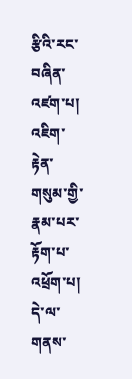རྩིའི་རང་བཞིན་འཛག་པ། འཇིག་རྟེན་གསུམ་གྱི་རྣམ་པར་རྟོག་པ་འཕྲོག་པ། དེ་ལ་གནས་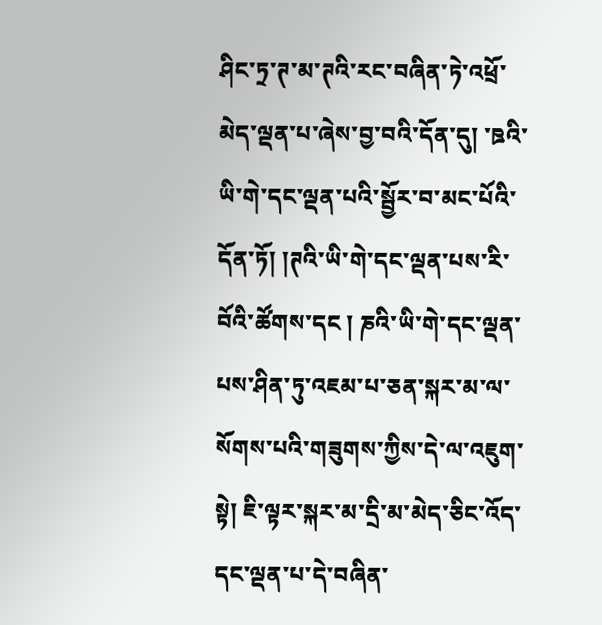ཤིང་ཏྲ་ཊ་མ་ཊའི་རང་བཞིན་ཏེ་འཕྲོ་མེད་ལྡན་པ་ཞེས་བྱ་བའི་དོན་དུ། ་ཋའི་ཡི་གེ་དང་ལྡན་པའི་སྦྱོར་བ་མང་པོའི་དོན་ཏོ། །ཊའི་ཡི་གེ་དང་ལྡན་པས་རི་བོའི་ཚོགས་དང ། ཎའི་ཡི་གེ་དང་ལྡན་པས་ཤིན་ཏུ་འཇམ་པ་ཅན་སྐར་མ་ལ་སོགས་པའི་གཟུགས་ཀྱིས་དེ་ལ་འཇུག་སྟེ། ཇི་ལྟར་སྐར་མ་དྲི་མ་མེད་ཅིང་འོད་དང་ལྡན་པ་དེ་བཞིན་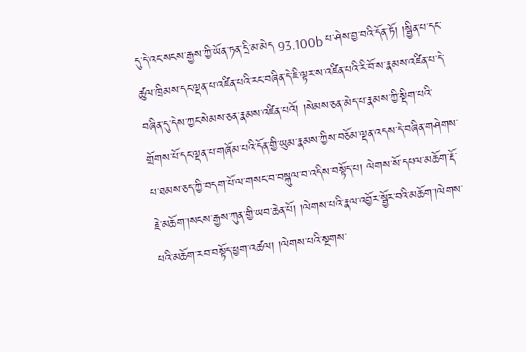དུ་དེ་འང་སངས་རྒྱས་ཀྱི་ཡོན་ཏན་དྲི་མ་མེད 93.100b པ་ཤེས་བྱ་བའི་དོན་ཏོ། །སྦྱིན་པ་དང་ཚུལ་ཁྲིམས་དང་ལྡན་པ་འཛིན་པའི་རང་བཞིན་དེ་ཇི་ལྟར་ས་འཛིན་པའི་རི་བོ་ས་རྣམས་འཛིན་པ་དེ་བཞིན་དུ་དེས་ཀྱང་སེམས་ཅན་རྣམས་འཛིན་པའོ། །སེམས་ཅན་མེད་པ་རྣམས་ཀྱི་སྡིག་པའི་གྲོགས་པོ་དང་ལྡན་པ་གཞོམ་པའི་དོན་གྱི་ཡུམ་རྣམས་ཀྱིས་བཅོམ་ལྡན་འདས་དེ་བཞིན་གཤེགས་པ་ཐམས་ཅད་ཀྱི་བདག་པོ་ལ་གསང་བ་བསྐུལ་བ་འདིས་བསྟོད་པ། ལེགས་སོ་དཔལ་མཆོག་རྡོ་རྗེ་མཆོག་།སངས་རྒྱས་ཀུན་གྱི་ཡབ་ཆེན་པོ། །ལེགས་པའི་རྣལ་འབྱོར་སྦྱོར་བའི་མཆོག་།ལེགས་པའི་མཆོག་རབ་བསྟོད་ཕྱག་འཚལ། །ལེགས་པའི་སྔགས་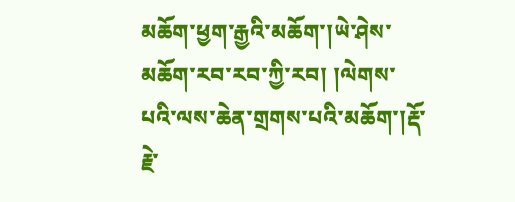མཆོག་ཕྱག་རྒྱའི་མཆོག་།ཡེ་ཤེས་མཆོག་རབ་རབ་ཀྱི་རབ། །ལེགས་པའི་ལས་ཆེན་གྲགས་པའི་མཆོག་།རྡོ་རྗེ་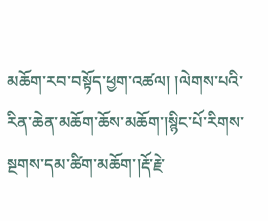མཆོག་རབ་བསྟོད་ཕྱག་འཚལ། །ལེགས་པའི་རིན་ཆེན་མཆོག་ཆོས་མཆོག་།སྙིང་པོ་རིགས་སྔགས་དམ་ཚིག་མཆོག་།རྡོ་རྗེ་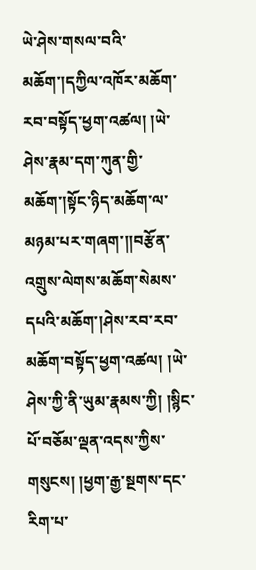ཡེ་ཤེས་གསལ་བའི་མཆོག་།དཀྱིལ་འཁོར་མཆོག་རབ་བསྟོད་ཕྱག་འཚལ། །ཡེ་ཤེས་རྣམ་དག་ཀུན་གྱི་མཆོག་།སྟོང་ཉིད་མཆོག་ལ་མཉམ་པར་གཞག་།།བརྩོན་འགྲུས་ལེགས་མཆོག་སེམས་དཔའི་མཆོག་།ཤེས་རབ་རབ་མཆོག་བསྟོད་ཕྱག་འཚལ། །ཡེ་ཤེས་ཀྱི་ནི་ཡུམ་རྣམས་ཀྱི། །སྙིང་པོ་བཅོམ་ལྡན་འདས་ཀྱིས་གསུངས། །ཕྱག་རྒྱ་སྔགས་དང་རིག་པ་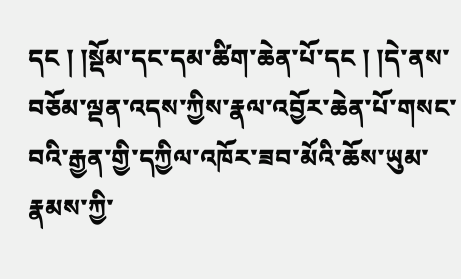དང ། །སྡོམ་དང་དམ་ཚིག་ཆེན་པོ་དང ། །དེ་ནས་བཅོམ་ལྡན་འདས་ཀྱིས་རྣལ་འབྱོར་ཆེན་པོ་གསང་བའི་རྒྱན་གྱི་དཀྱིལ་འཁོར་ཟབ་མོའི་ཆོས་ཡུམ་རྣམས་ཀྱི་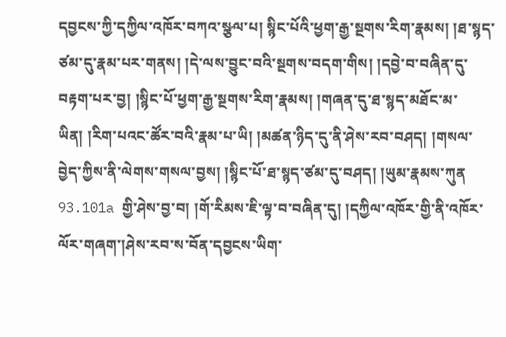དབྱངས་ཀྱི་དཀྱིལ་འཁོར་བཀའ་སྩལ་པ། སྙིང་པོའི་ཕྱག་རྒྱ་སྔགས་རིག་རྣམས། །ཐ་སྙད་ཙམ་དུ་རྣམ་པར་གནས། །དེ་ལས་བྱུང་བའི་སྔགས་བདག་གིས། །དབྱེ་བ་བཞིན་དུ་བརྟག་པར་བྱ། །སྙིང་པོ་ཕྱག་རྒྱ་སྔགས་རིག་རྣམས། །གཞན་དུ་ཐ་སྙད་མཐོང་མ་ཡིན། །རིག་པའང་ཚོར་བའི་རྣམ་པ་ཡི། །མཚན་ཉིད་དུ་ནི་ཤེས་རབ་བཤད། །གསལ་བྱེད་ཀྱིས་ནི་ལེགས་གསལ་བྱས། །སྙིང་པོ་ཐ་སྙད་ཙམ་དུ་བཤད། །ཡུམ་རྣམས་ཀུན 93.101a གྱི་ཤེས་བྱ་བ། །གོ་རིམས་ཇི་ལྟ་བ་བཞིན་དུ། །དཀྱིལ་འཁོར་གྱི་ནི་འཁོར་ལོར་གཞག་།ཤེས་རབ་ས་བོན་དབྱངས་ཡིག་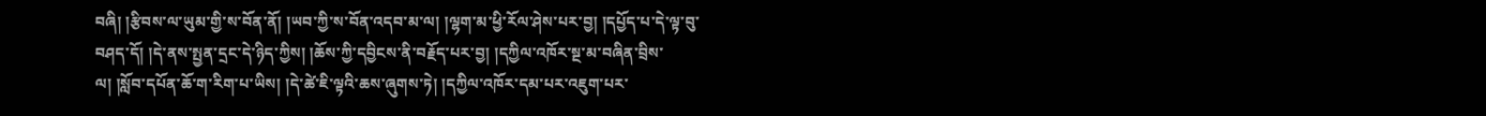བཞི། །རྩིབས་ལ་ཡུམ་གྱི་ས་བོན་ནོ། །ཡབ་ཀྱི་ས་བོན་འདབ་མ་ལ། །ལྷག་མ་ཕྱི་རོལ་ཤེས་པར་བྱ། །དཔྱོད་པ་དེ་ལྟ་བུ་བཤད་དོ། །དེ་ནས་སྤྱན་དྲང་དེ་ཉིད་ཀྱིས། །ཆོས་ཀྱི་དབྱིངས་ནི་བརྗོད་པར་བྱ། །དཀྱིལ་འཁོར་སྔ་མ་བཞིན་བྲིས་ལ། །སློབ་དཔོན་ཆོ་ག་རིག་པ་ཡིས། །དེ་ཚེ་ཇི་ལྟའི་ཆས་ཞུགས་ཏེ། །དཀྱིལ་འཁོར་དམ་པར་འཇུག་པར་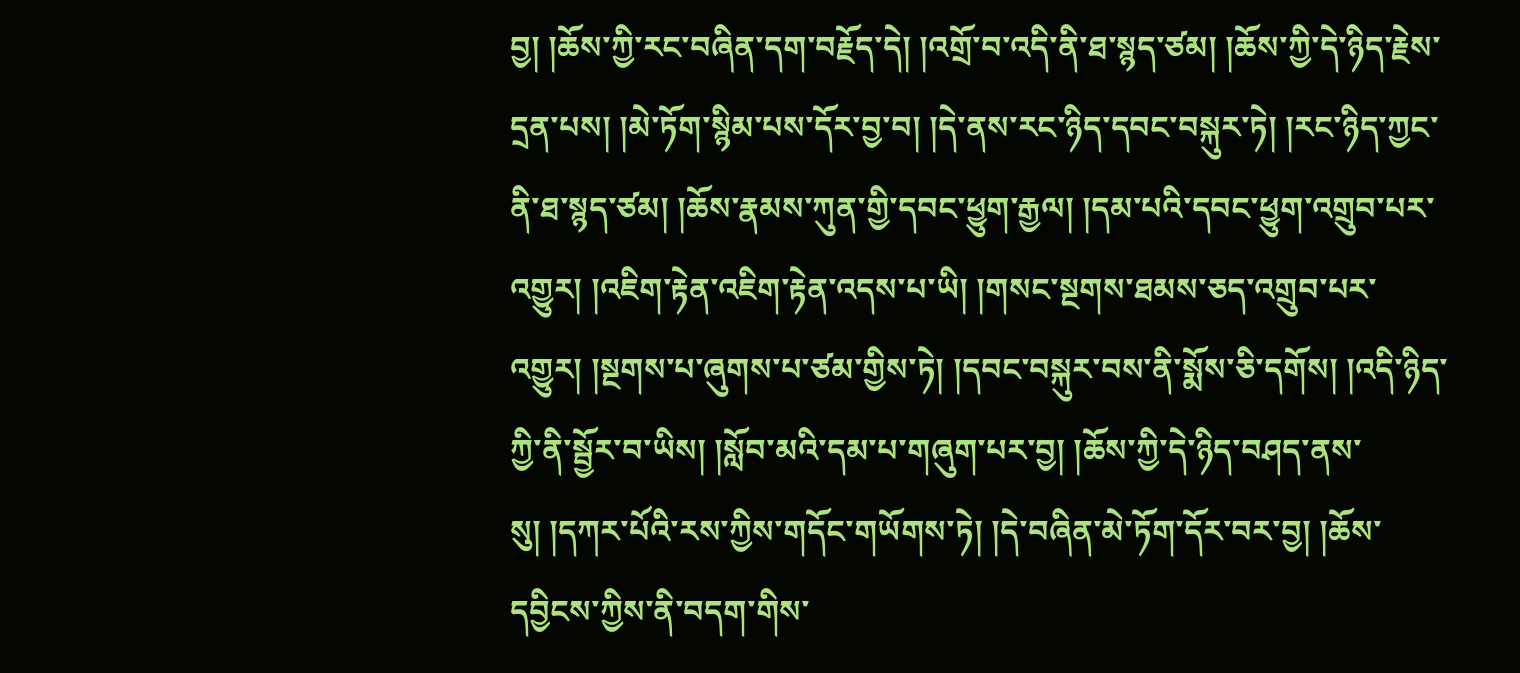བྱ། །ཆོས་ཀྱི་རང་བཞིན་དག་བརྗོད་དེ། །འགྲོ་བ་འདི་ནི་ཐ་སྙད་ཙམ། །ཆོས་ཀྱི་དེ་ཉིད་རྗེས་དྲན་པས། །མེ་ཏོག་སྙིམ་པས་དོར་བྱ་བ། །དེ་ནས་རང་ཉིད་དབང་བསྐུར་ཏེ། །རང་ཉིད་ཀྱང་ནི་ཐ་སྙད་ཙམ། །ཆོས་རྣམས་ཀུན་གྱི་དབང་ཕྱུག་རྒྱལ། །དམ་པའི་དབང་ཕྱུག་འགྲུབ་པར་འགྱུར། །འཇིག་རྟེན་འཇིག་རྟེན་འདས་པ་ཡི། །གསང་སྔགས་ཐམས་ཅད་འགྲུབ་པར་འགྱུར། །སྔགས་པ་ཞུགས་པ་ཙམ་གྱིས་ཏེ། །དབང་བསྐུར་བས་ནི་སྨོས་ཅི་དགོས། །འདི་ཉིད་ཀྱི་ནི་སྦྱོར་བ་ཡིས། །སློབ་མའི་དམ་པ་གཞུག་པར་བྱ། །ཆོས་ཀྱི་དེ་ཉིད་བཤད་ནས་སུ། །དཀར་པོའི་རས་ཀྱིས་གདོང་གཡོགས་ཏེ། །དེ་བཞིན་མེ་ཏོག་དོར་བར་བྱ། །ཆོས་དབྱིངས་ཀྱིས་ནི་བདག་གིས་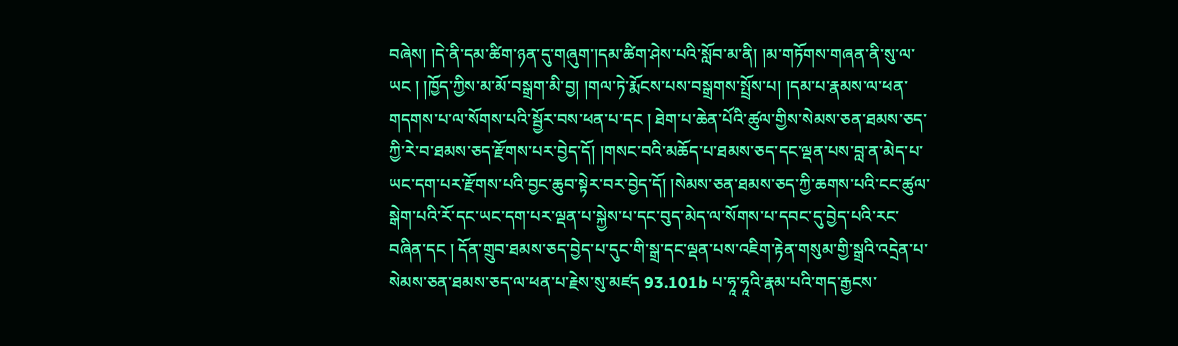བཞེས། །དེ་ནི་དམ་ཚིག་ཉན་དུ་གཞུག་།དམ་ཚིག་ཤེས་པའི་སློབ་མ་ནི། །མ་གཏོགས་གཞན་ནི་སུ་ལ་ཡང ། །ཁྱོད་ཀྱིས་མ་མོ་བསྒྲག་མི་བྱ། །གལ་ཏེ་རྨོངས་པས་བསྒྲགས་སྤྲོས་པ། །དམ་པ་རྣམས་ལ་ཕན་གདགས་པ་ལ་སོགས་པའི་སྦྱོར་བས་ཕན་པ་དང ། ཐེག་པ་ཆེན་པོའི་ཚུལ་གྱིས་སེམས་ཅན་ཐམས་ཅད་ཀྱི་རེ་བ་ཐམས་ཅད་རྫོགས་པར་བྱེད་དོ། །གསང་བའི་མཆོད་པ་ཐམས་ཅད་དང་ལྡན་པས་བླ་ན་མེད་པ་ཡང་དག་པར་རྫོགས་པའི་བྱང་ཆུབ་སྟེར་བར་བྱེད་དོ། །སེམས་ཅན་ཐམས་ཅད་ཀྱི་ཆགས་པའི་ངང་ཚུལ་སྒེག་པའི་རོ་དང་ཡང་དག་པར་ལྡན་པ་སྐྱེས་པ་དང་བུད་མེད་ལ་སོགས་པ་དབང་དུ་བྱེད་པའི་རང་བཞིན་དང ། དོན་གྲུབ་ཐམས་ཅད་བྱེད་པ་དུང་གི་སྒྲ་དང་ལྡན་པས་འཇིག་རྟེན་གསུམ་གྱི་སྒྲའི་འདྲེན་པ་སེམས་ཅན་ཐམས་ཅད་ལ་ཕན་པ་རྗེས་སུ་མཛད 93.101b པ་ཧཱ་ཧཱའི་རྣམ་པའི་གད་རྒྱངས་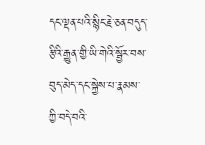དང་ལྡན་པའི་སྙིང་རྗེ་ཅན་བདུད་རྩིའི་རྒྱུན་གྱི་ཡི་གེའི་སྦྱོར་བས་བུད་མེད་དང་སྐྱེས་པ་རྣམས་ཀྱི་བདེ་བའི་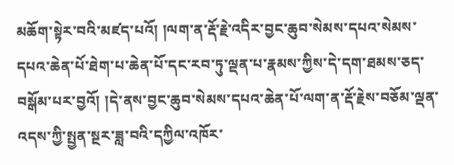མཆོག་སྟེར་བའི་མཛད་པའོ། །ལག་ན་རྡོ་རྗེ་འདིར་བྱང་ཆུབ་སེམས་དཔའ་སེམས་དཔའ་ཆེན་པོ་ཐེག་པ་ཆེན་པོ་དང་རབ་ཏུ་ལྡན་པ་རྣམས་ཀྱིས་དེ་དག་ཐམས་ཅད་བསྒོམ་པར་བྱའོ། །དེ་ནས་བྱང་ཆུབ་སེམས་དཔའ་ཆེན་པོ་ལག་ན་རྡོ་རྗེས་བཅོམ་ལྡན་འདས་ཀྱི་སྤྱན་སྔར་ཟླ་བའི་དཀྱིལ་འཁོར་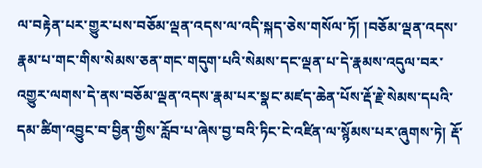ལ་བརྟེན་པར་གྱུར་པས་བཅོམ་ལྡན་འདས་ལ་འདི་སྐད་ཅེས་གསོལ་ཏོ། །བཅོམ་ལྡན་འདས་རྣམ་པ་གང་གིས་སེམས་ཅན་གང་གདུག་པའི་སེམས་དང་ལྡན་པ་དེ་རྣམས་འདུལ་བར་འགྱུར་ལགས་དེ་ནས་བཅོམ་ལྡན་འདས་རྣམ་པར་སྣང་མཛད་ཆེན་པོས་རྡོ་རྗེ་སེམས་དཔའི་དམ་ཚིག་འབྱུང་བ་བྱིན་གྱིས་རློབ་པ་ཞེས་བྱ་བའི་ཏིང་ངེ་འཛིན་ལ་སྙོམས་པར་ཞུགས་ཏེ། རྡོ་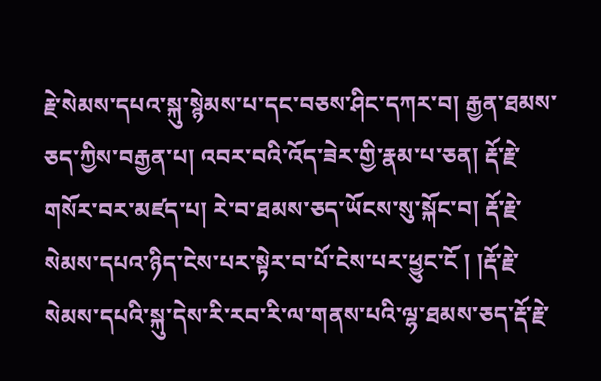རྗེ་སེམས་དཔའ་སྐུ་སྙེམས་པ་དང་བཅས་ཤིང་དཀར་བ། རྒྱན་ཐམས་ཅད་ཀྱིས་བརྒྱན་པ། འབར་བའི་འོད་ཟེར་གྱི་རྣམ་པ་ཅན། རྡོ་རྗེ་གསོར་བར་མཛད་པ། རེ་བ་ཐམས་ཅད་ཡོངས་སུ་སྐོང་བ། རྡོ་རྗེ་སེམས་དཔའ་ཉིད་ངེས་པར་སྟེར་བ་པོ་ངེས་པར་ཕྱུང་ངོ ། །རྡོ་རྗེ་སེམས་དཔའི་སྐུ་དེས་རི་རབ་རི་ལ་གནས་པའི་ལྷ་ཐམས་ཅད་རྡོ་རྗེ་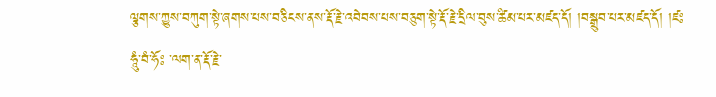ལྕགས་ཀྱུས་བཀུག་སྟེ་ཞགས་པས་བཅིངས་ནས་རྡོ་རྗེ་འབེབས་པས་བཅུག་སྟེ་རྡོ་རྗེ་དྲིལ་བུས་ཚིམ་པར་མཛད་དོ། །བསྒྲུབ་པར་མཛད་དོ། །ཛཿ ཧཱུཾ་བཾ་ཧོཿ ་ལག་ན་རྡོ་རྗེ་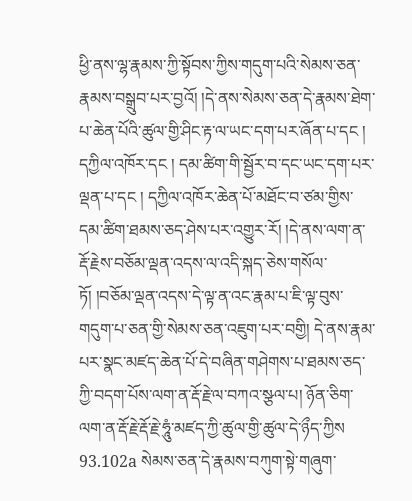ཕྱི་ནས་ལྷ་རྣམས་ཀྱི་སྟོབས་ཀྱིས་གདུག་པའི་སེམས་ཅན་རྣམས་བསྒྲུབ་པར་བྱའོ། །དེ་ནས་སེམས་ཅན་དེ་རྣམས་ཐེག་པ་ཆེན་པོའི་ཚུལ་གྱི་ཤིང་རྟ་ལ་ཡང་དག་པར་ཞོན་པ་དང ། དཀྱིལ་འཁོར་དང ། དམ་ཚིག་གི་སྦྱོར་བ་དང་ཡང་དག་པར་ལྡན་པ་དང ། དཀྱིལ་འཁོར་ཆེན་པོ་མཐོང་བ་ཙམ་གྱིས་དམ་ཚིག་ཐམས་ཅད་ཤེས་པར་འགྱུར་རོ། །དེ་ནས་ལག་ན་རྡོ་རྗེས་བཅོམ་ལྡན་འདས་ལ་འདི་སྐད་ཅེས་གསོལ་ཏོ། །བཅོམ་ལྡན་འདས་དེ་ལྟ་ན་འང་རྣམ་པ་ཇི་ལྟ་བུས་གདུག་པ་ཅན་གྱི་སེམས་ཅན་འཇུག་པར་བགྱི། དེ་ནས་རྣམ་པར་སྣང་མཛད་ཆེན་པོ་དེ་བཞིན་གཤེགས་པ་ཐམས་ཅད་ཀྱི་བདག་པོས་ལག་ན་རྡོ་རྗེ་ལ་བཀའ་སྩལ་པ། ཉོན་ཅིག་ལག་ན་རྡོ་རྗེ་རྡོ་རྗེ་ཧཱུཾ་མཛད་ཀྱི་ཚུལ་གྱི་ཚུལ་དེ་ཉྀད་ཀྱིས 93.102a སེམས་ཅན་དེ་རྣམས་བཀུག་སྟེ་གཞུག་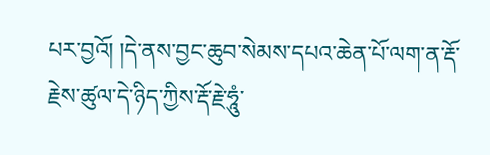པར་བྱའོ། །དེ་ནས་བྱང་ཆུབ་སེམས་དཔའ་ཆེན་པོ་ལག་ན་རྡོ་རྗེས་ཚུལ་དེ་ཉིད་ཀྱིས་རྡོ་རྗེ་ཧཱུཾ་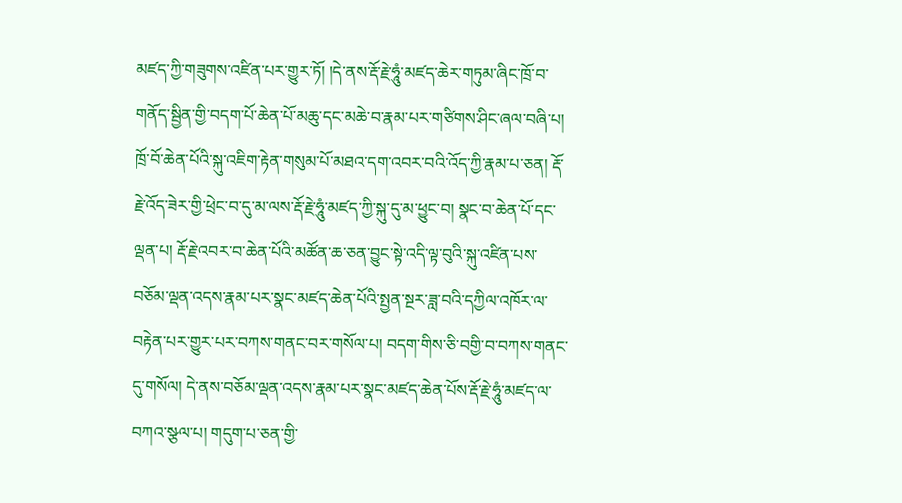མཛད་ཀྱི་གཟུགས་འཛིན་པར་གྱུར་ཏོ། །དེ་ནས་རྡོ་རྗེ་ཧཱུཾ་མཛད་ཆེར་གཏུམ་ཞིང་ཁྲོ་བ་གནོད་སྦྱིན་གྱི་བདག་པོ་ཆེན་པོ་མཆུ་དང་མཆེ་བ་རྣམ་པར་གཙིགས་ཤིང་ཞལ་བཞི་པ། ཁྲོ་བོ་ཆེན་པོའི་སྐུ་འཇིག་རྟེན་གསུམ་པོ་མཐའ་དག་འབར་བའི་འོད་ཀྱི་རྣམ་པ་ཅན། རྡོ་རྗེ་འོད་ཟེར་གྱི་ཕྲེང་བ་དུ་མ་ལས་རྡོ་རྗེ་ཧཱུཾ་མཛད་ཀྱི་སྐུ་དུ་མ་ཕྱུང་བ། སྣང་བ་ཆེན་པོ་དང་ལྡན་པ། རྡོ་རྗེ་འབར་བ་ཆེན་པོའི་མཚོན་ཆ་ཅན་བྱུང་སྟེ་འདི་ལྟ་བུའི་སྐུ་འཛིན་པས་བཅོམ་ལྡན་འདས་རྣམ་པར་སྣང་མཛད་ཆེན་པོའི་སྤྱན་སྔར་ཟླ་བའི་དཀྱིལ་འཁོར་ལ་བརྟེན་པར་གྱུར་པར་བཀས་གནང་བར་གསོལ་པ། བདག་གིས་ཅི་བགྱི་བ་བཀས་གནང་དུ་གསོལ། དེ་ནས་བཅོམ་ལྡན་འདས་རྣམ་པར་སྣང་མཛད་ཆེན་པོས་རྡོ་རྗེ་ཧཱུཾ་མཛད་ལ་བཀའ་སྩལ་པ། གདུག་པ་ཅན་གྱི་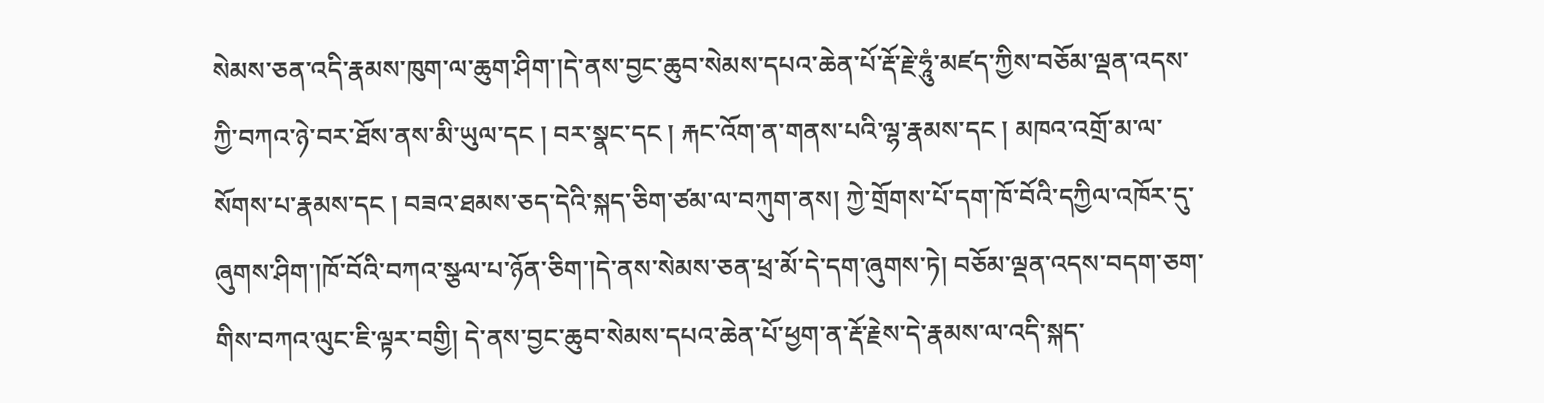སེམས་ཅན་འདི་རྣམས་ཁུག་ལ་ཆུག་ཤིག་།དེ་ནས་བྱང་ཆུབ་སེམས་དཔའ་ཆེན་པོ་རྡོ་རྗེ་ཧཱུཾ་མཛད་ཀྱིས་བཅོམ་ལྡན་འདས་ཀྱི་བཀའ་ཉེ་བར་ཐོས་ནས་མི་ཡུལ་དང ། བར་སྣང་དང ། རྐང་འོག་ན་གནས་པའི་ལྷ་རྣམས་དང ། མཁའ་འགྲོ་མ་ལ་སོགས་པ་རྣམས་དང ། བཟའ་ཐམས་ཅད་དེའི་སྐད་ཅིག་ཙམ་ལ་བཀུག་ནས། ཀྱེ་གྲོགས་པོ་དག་ཁོ་བོའི་དཀྱིལ་འཁོར་དུ་ཞུགས་ཤིག་།ཁོ་བོའི་བཀའ་སྩལ་པ་ཉོན་ཅིག་།དེ་ནས་སེམས་ཅན་ཕྲ་མོ་དེ་དག་ཞུགས་ཏེ། བཅོམ་ལྡན་འདས་བདག་ཅག་གིས་བཀའ་ལུང་ཇི་ལྟར་བགྱི། དེ་ནས་བྱང་ཆུབ་སེམས་དཔའ་ཆེན་པོ་ཕྱག་ན་རྡོ་རྗེས་དེ་རྣམས་ལ་འདི་སྐད་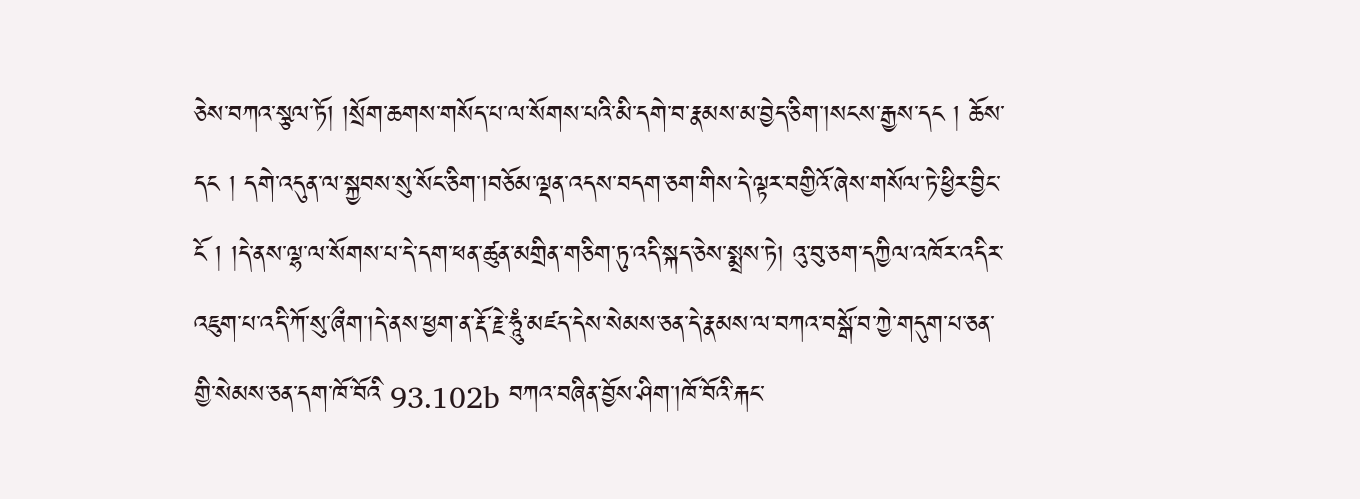ཅེས་བཀའ་སྩལ་ཏོ། །སྲོག་ཆགས་གསོད་པ་ལ་སོགས་པའི་མི་དགེ་བ་རྣམས་མ་བྱེད་ཅིག་།སངས་རྒྱས་དང ། ཆོས་དང ། དགེ་འདུན་ལ་སྐྱབས་སུ་སོང་ཅིག་།བཅོམ་ལྡན་འདས་བདག་ཅག་གིས་དེ་ལྟར་བགྱིའོ་ཞེས་གསོལ་ཏེ་ཕྱིར་བྱིང་ངོ ། །དེ་ནས་ལྷ་ལ་སོགས་པ་དེ་དག་ཕན་ཚུན་མགྲིན་གཅིག་ཏུ་འདི་སྐད་ཅེས་སྨྲས་ཏེ། འུ་བུ་ཅག་དཀྱིལ་འཁོར་འདིར་འཇུག་པ་འདི་ཀོ་སུ་ཞྀག་།དེ་ནས་ཕྱག་ན་རྡོ་རྗེ་ཧཱུཾ་མཛད་དེས་སེམས་ཅན་དེ་རྣམས་ལ་བཀའ་བསྒོ་བ་ཀྱེ་གདུག་པ་ཅན་གྱི་སེམས་ཅན་དག་ཁོ་བོའི 93.102b བཀའ་བཞིན་བྱོས་ཤིག་།ཁོ་བོའི་རྐང་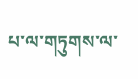པ་ལ་གཏུགས་ལ་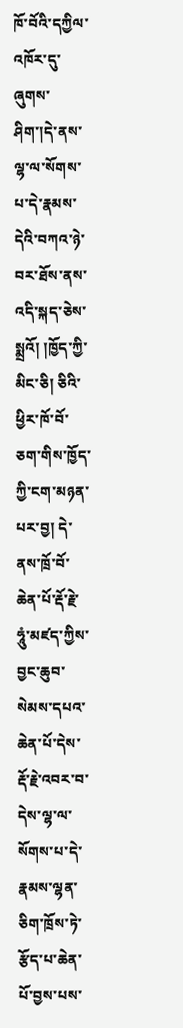ཁོ་བོའི་དཀྱིལ་འཁོར་དུ་ཞུགས་ཤིག་།དེ་ནས་ལྷ་ལ་སོགས་པ་དེ་རྣམས་དེའི་བཀའ་ཉེ་བར་ཐོས་ནས་འདི་སྐད་ཅེས་སྨྲའོ། །ཁྱོད་ཀྱི་མིང་ཅི། ཅིའི་ཕྱིར་ཁོ་བོ་ཅག་གིས་ཁྱོད་ཀྱི་ངག་མཉན་པར་བྱ། དེ་ནས་ཁྲོ་བོ་ཆེན་པོ་རྡོ་རྗེ་ཧཱུཾ་མཛད་ཀྱིས་བྱང་ཆུབ་སེམས་དཔའ་ཆེན་པོ་དེས་རྡོ་རྗེ་འབར་བ་དེས་ལྷ་ལ་སོགས་པ་དེ་རྣམས་ལྷན་ཅིག་ཁྲོས་ཏེ་རྩོད་པ་ཆེན་པོ་བྱས་པས་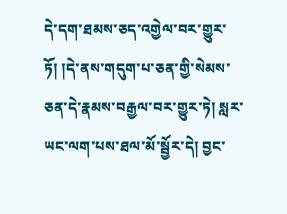དེ་དག་ཐམས་ཅད་འགྱེལ་བར་གྱུར་ཏོ། །དེ་ནས་གདུག་པ་ཅན་གྱི་སེམས་ཅན་དེ་རྣམས་བརྒྱལ་བར་གྱུར་ཏེ། སླར་ཡང་ལག་པས་ཐལ་མོ་སྦྱོར་དེ། བྱང་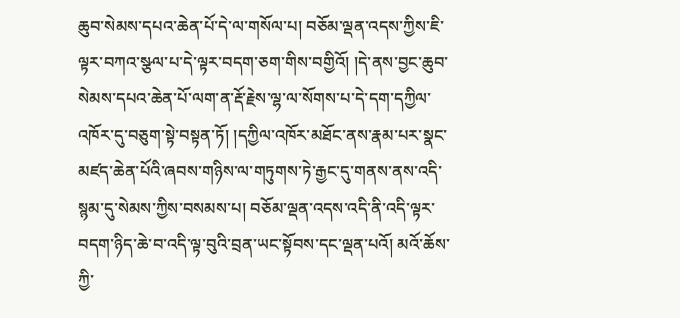ཆུབ་སེམས་དཔའ་ཆེན་པོ་དེ་ལ་གསོལ་པ། བཅོམ་ལྡན་འདས་ཀྱིས་ཇི་ལྟར་བཀའ་སྩལ་པ་དེ་ལྟར་བདག་ཅག་གིས་བགྱིའོ། །དེ་ནས་བྱང་ཆུབ་སེམས་དཔའ་ཆེན་པོ་ལག་ན་རྡོ་རྗེས་ལྷ་ལ་སོགས་པ་དེ་དག་དཀྱིལ་འཁོར་དུ་བཅུག་སྟེ་བསྟན་ཏོ། །དཀྱིལ་འཁོར་མཐོང་ནས་རྣམ་པར་སྣང་མཛད་ཆེན་པོའི་ཞབས་གཉིས་ལ་གཏུགས་ཏེ་རྒྱང་དུ་གནས་ནས་འདི་སྙམ་དུ་སེམས་ཀྱིས་བསམས་པ། བཅོམ་ལྡན་འདས་འདི་ནི་འདི་ལྟར་བདག་ཉིད་ཆེ་བ་འདི་ལྟ་བུའི་བྲན་ཡང་སྟོབས་དང་ལྡན་པའོ། མའོ་ཆོས་ཀྱི་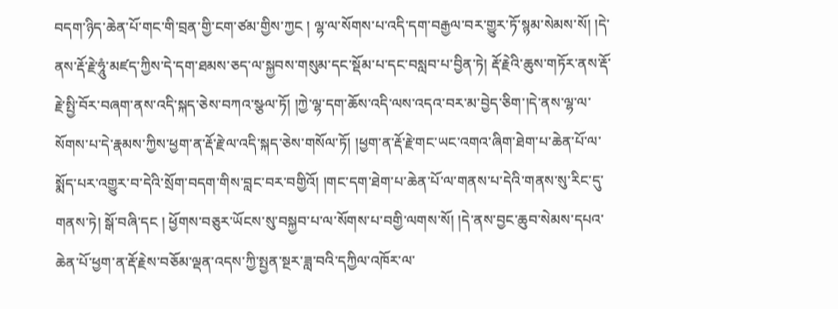བདག་ཉིད་ཆེན་པོ་གང་གི་བྲན་གྱི་ངག་ཙམ་གྱིས་ཀྱང ། ལྷ་ལ་སོགས་པ་འདི་དག་བརྒྱལ་བར་གྱུར་ཏོ་སྙམ་སེམས་སོ། །དེ་ནས་རྡོ་རྗེ་ཧཱུཾ་མཛད་ཀྱིས་དེ་དག་ཐམས་ཅད་ལ་སྐྱབས་གསུམ་དང་སྡོམ་པ་དང་བསླབ་པ་བྱིན་ཏེ། རྡོ་རྗེའི་ཆུས་གཏོར་ནས་རྡོ་རྗེ་སྤྱི་བོར་བཞག་ནས་འདི་སྐད་ཅེས་བཀའ་སྩལ་ཏོ། །ཀྱེ་ལྷ་དག་ཆོས་འདི་ལས་འདའ་བར་མ་བྱེད་ཅིག་།དེ་ནས་ལྷ་ལ་སོགས་པ་དེ་རྣམས་ཀྱིས་ཕྱག་ན་རྡོ་རྗེ་ལ་འདི་སྐད་ཅེས་གསོལ་ཏོ། །ཕྱག་ན་རྡོ་རྗེ་གང་ཡང་འགའ་ཞིག་ཐེག་པ་ཆེན་པོ་ལ་སྨོད་པར་འགྱུར་བ་དེའི་སྲོག་བདག་གིས་བླང་བར་བགྱིའོ། །གང་དག་ཐེག་པ་ཆེན་པོ་ལ་གནས་པ་དེའི་གནས་སུ་རིང་དུ་གནས་ཏེ། སྒོ་བཞི་དང ། ཕྱོགས་བཅུར་ཡོངས་སུ་བསྐྱབ་པ་ལ་སོགས་པ་བགྱི་ལགས་སོ། །དེ་ནས་བྱང་ཆུབ་སེམས་དཔའ་ཆེན་པོ་ཕྱག་ན་རྡོ་རྗེས་བཅོམ་ལྡན་འདས་ཀྱི་སྤྱན་སྔར་ཟླ་བའི་དཀྱིལ་འཁོར་ལ་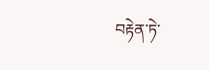བརྟེན་ཏེ་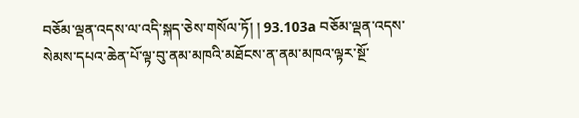བཅོམ་ལྡན་འདས་ལ་འདི་སྐད་ཅེས་གསོལ་ཏོ། ། 93.103a བཅོམ་ལྡན་འདས་སེམས་དཔའ་ཆེན་པོ་ལྟ་བུ་ནམ་མཁའི་མཐོངས་ན་ནམ་མཁའ་ལྟར་སྔོ་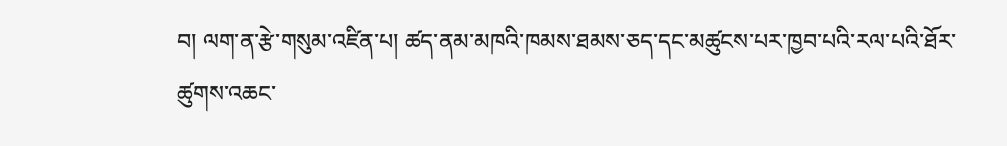བ། ལག་ན་རྩེ་གསུམ་འཛིན་པ། ཚད་ནམ་མཁའི་ཁམས་ཐམས་ཅད་དང་མཚུངས་པར་ཁྱབ་པའི་རལ་པའི་ཐོར་ཚུགས་འཆང་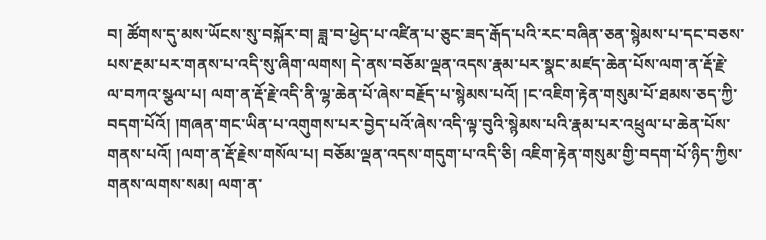བ། ཚོགས་དུ་མས་ཡོངས་སུ་བསྐོར་བ། ཟླ་བ་ཕྱེད་པ་འཛིན་པ་ཅུང་ཟད་རྒོད་པའི་རང་བཞིན་ཅན་སྙེམས་པ་དང་བཅས་པས་རྔམ་པར་གནས་པ་འདི་སུ་ཞིག་ལགས། དེ་ནས་བཅོམ་ལྡན་འདས་རྣམ་པར་སྣང་མཛད་ཆེན་པོས་ལག་ན་རྡོ་རྗེ་ལ་བཀའ་སྩལ་པ། ལག་ན་རྡོ་རྗེ་འདི་ནི་ལྷ་ཆེན་པོ་ཞེས་བརྗོད་པ་སྙེམས་པའོ། །ང་འཇིག་རྟེན་གསུམ་པོ་ཐམས་ཅད་ཀྱི་བདག་པོའོ། །གཞན་གང་ཡིན་པ་འགུགས་པར་བྱེད་པའོ་ཞེས་འདི་ལྟ་བུའི་སྙེམས་པའི་རྣམ་པར་འཕྲུལ་པ་ཆེན་པོས་གནས་པའོ། །ལག་ན་རྡོ་རྗེས་གསོལ་པ། བཅོམ་ལྡན་འདས་གདུག་པ་འདི་ཅི། འཇིག་རྟེན་གསུམ་གྱི་བདག་པོ་ཉིད་ཀྱིས་གནས་ལགས་སམ། ལག་ན་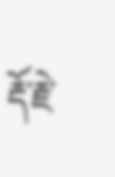རྡོ་རྗེ་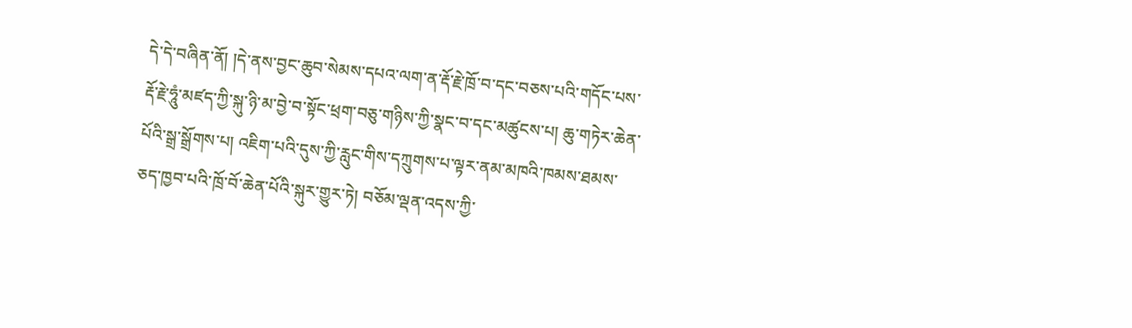དེ་དེ་བཞིན་ནོ། །དེ་ནས་བྱང་ཆུབ་སེམས་དཔའ་ལག་ན་རྡོ་རྗེ་ཁྲོ་བ་དང་བཅས་པའི་གདོང་པས་རྡོ་རྗེ་ཧཱུཾ་མཛད་ཀྱི་སྐུ་ཉི་མ་བྱེ་བ་སྟོང་ཕྲག་བཅུ་གཉིས་ཀྱི་སྣང་བ་དང་མཚུངས་པ། ཆུ་གཏེར་ཆེན་པོའི་སྒྲ་སྒྲོགས་པ། འཇིག་པའི་དུས་ཀྱི་རླུང་གིས་དཀྲུགས་པ་ལྟར་ནམ་མཁའི་ཁམས་ཐམས་ཅད་ཁྱབ་པའི་ཁྲོ་བོ་ཆེན་པོའི་སྐུར་གྱུར་ཏེ། བཅོམ་ལྡན་འདས་ཀྱི་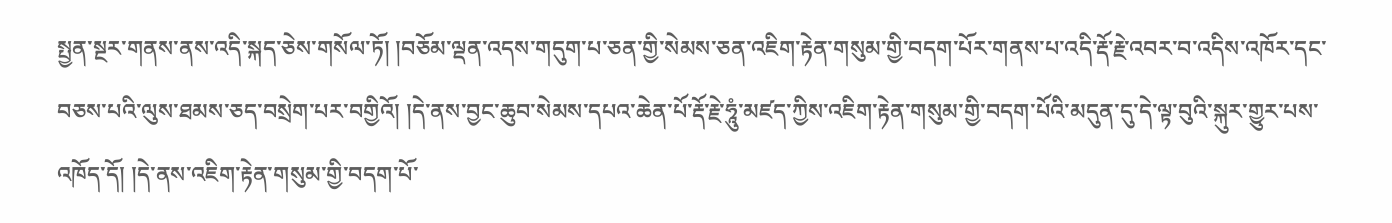སྤྱན་སྔར་གནས་ནས་འདི་སྐད་ཅེས་གསོལ་ཏོ། །བཅོམ་ལྡན་འདས་གདུག་པ་ཅན་གྱི་སེམས་ཅན་འཇིག་རྟེན་གསུམ་གྱི་བདག་པོར་གནས་པ་འདི་རྡོ་རྗེ་འབར་བ་འདིས་འཁོར་དང་བཅས་པའི་ལུས་ཐམས་ཅད་བསྲེག་པར་བགྱིའོ། །དེ་ནས་བྱང་ཆུབ་སེམས་དཔའ་ཆེན་པོ་རྡོ་རྗེ་ཧཱུཾ་མཛད་ཀྱིས་འཇིག་རྟེན་གསུམ་གྱི་བདག་པོའི་མདུན་དུ་དེ་ལྟ་བུའི་སྐུར་གྱུར་པས་འཁོད་དོ། །དེ་ནས་འཇིག་རྟེན་གསུམ་གྱི་བདག་པོ་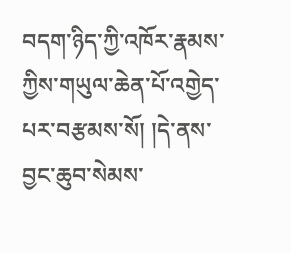བདག་ཉིད་ཀྱི་འཁོར་རྣམས་ཀྱིས་གཡུལ་ཆེན་པོ་འགྱེད་པར་བརྩམས་སོ། །དེ་ནས་བྱང་ཆུབ་སེམས་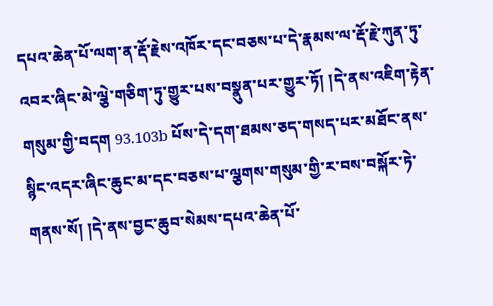དཔའ་ཆེན་པོ་ལག་ན་རྡོ་རྗེས་འཁོར་དང་བཅས་པ་དེ་རྣམས་ལ་རྡོ་རྗེ་ཀུན་ཏུ་འབར་ཞིང་མེ་ལྕེ་གཅིག་ཏུ་གྱུར་པས་བསྣུན་པར་གྱུར་ཏོ། །དེ་ནས་འཇིག་རྟེན་གསུམ་གྱི་བདག 93.103b པོས་དེ་དག་ཐམས་ཅད་གསད་པར་མཐོང་ནས་སྙིང་འདར་ཞིང་ཆུང་མ་དང་བཅས་པ་ལྕགས་གསུམ་གྱི་ར་བས་བསྐོར་ཏེ་གནས་སོ། །དེ་ནས་བྱང་ཆུབ་སེམས་དཔའ་ཆེན་པོ་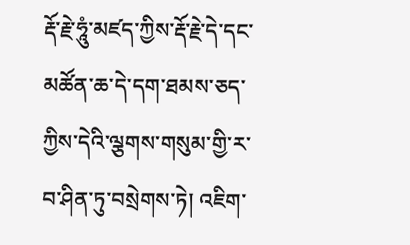རྡོ་རྗེ་ཧཱུཾ་མཛད་ཀྱིས་རྡོ་རྗེ་དེ་དང་མཚོན་ཆ་དེ་དག་ཐམས་ཅད་ཀྱིས་དེའི་ལྕགས་གསུམ་གྱི་ར་བ་ཤིན་ཏུ་བསྲེགས་ཏེ། འཇིག་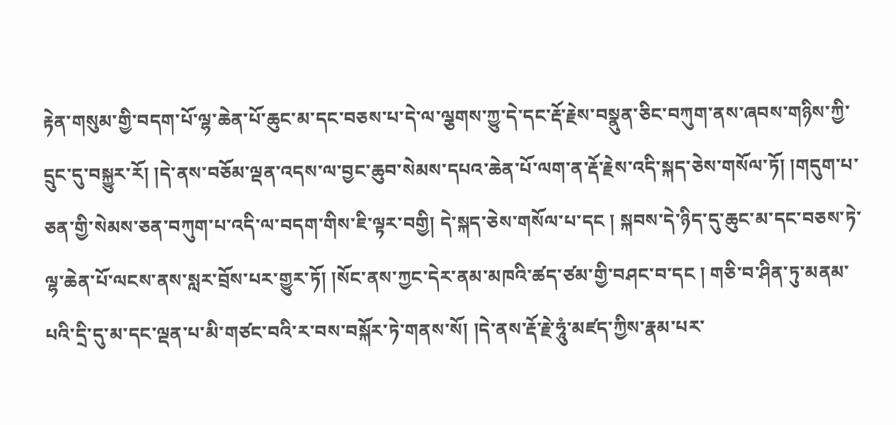རྟེན་གསུམ་གྱི་བདག་པོ་ལྷ་ཆེན་པོ་ཆུང་མ་དང་བཅས་པ་དེ་ལ་ལྕགས་ཀྱུ་དེ་དང་རྡོ་རྗེས་བསྣུན་ཅིང་བཀུག་ནས་ཞབས་གཉིས་ཀྱི་དྲུང་དུ་བསྐྱུར་རོ། །དེ་ནས་བཅོམ་ལྡན་འདས་ལ་བྱང་ཆུབ་སེམས་དཔའ་ཆེན་པོ་ལག་ན་རྡོ་རྗེས་འདི་སྐད་ཅེས་གསོལ་ཏོ། །གདུག་པ་ཅན་གྱི་སེམས་ཅན་བཀུག་པ་འདི་ལ་བདག་གིས་ཇི་ལྟར་བགྱི། དེ་སྐད་ཅེས་གསོལ་པ་དང ། སྐབས་དེ་ཉིད་དུ་ཆུང་མ་དང་བཅས་ཏེ་ལྷ་ཆེན་པོ་ལངས་ནས་སླར་བྲོས་པར་གྱུར་ཏོ། །སོང་ནས་ཀྱང་དེར་ནམ་མཁའི་ཚད་ཙམ་གྱི་བཤང་བ་དང ། གཅི་བ་ཤིན་ཏུ་མནམ་པའི་དྲི་དུ་མ་དང་ལྡན་པ་མི་གཙང་བའི་ར་བས་བསྐོར་ཏེ་གནས་སོ། །དེ་ནས་རྡོ་རྗེ་ཧཱུཾ་མཛད་ཀྱིས་རྣམ་པར་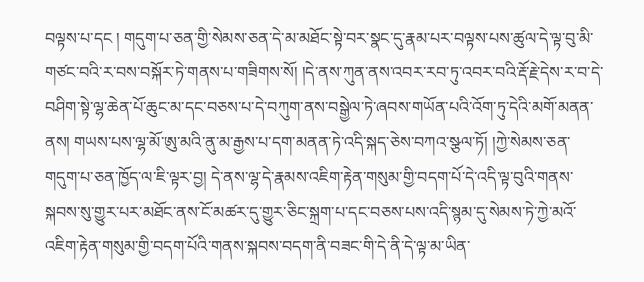བལྟས་པ་དང ། གདུག་པ་ཅན་གྱི་སེམས་ཅན་དེ་མ་མཐོང་སྟེ་བར་སྣང་དུ་རྣམ་པར་བལྟས་པས་ཚུལ་དེ་ལྟ་བུ་མི་གཙང་བའི་ར་བས་བསྐོར་ཏེ་གནས་པ་གཟིགས་སོ། །དེ་ནས་ཀུན་ནས་འབར་རབ་ཏུ་འབར་བའི་རྡོ་རྗེ་དེས་ར་བ་དེ་བཤིག་སྟེ་ལྷ་ཆེན་པོ་ཆུང་མ་དང་བཅས་པ་དེ་བཀུག་ནས་བསྒྱེལ་ཏེ་ཞབས་གཡོན་པའི་འོག་ཏུ་དེའི་མགོ་མནན་ནས། གཡས་པས་ལྷ་མོ་ཨུ་མའི་ནུ་མ་རྒྱས་པ་དག་མནན་ཏེ་འདི་སྐད་ཅེས་བཀའ་སྩལ་ཏོ། །ཀྱེ་སེམས་ཅན་གདུག་པ་ཅན་ཁྱོད་ལ་ཇི་ལྟར་བྱ། དེ་ནས་ལྷ་དེ་རྣམས་འཇིག་རྟེན་གསུམ་གྱི་བདག་པོ་དེ་འདི་ལྟ་བུའི་གནས་སྐབས་སུ་གྱུར་པར་མཐོང་ནས་ངོ་མཚར་དུ་གྱུར་ཅིང་སྐྲག་པ་དང་བཅས་པས་འདི་སྙམ་དུ་སེམས་ཏེ་ཀྱེ་མའོ་འཇིག་རྟེན་གསུམ་གྱི་བདག་པོའི་གནས་སྐབས་བདག་ནི་བཟང་གི་དེ་ནི་དེ་ལྟ་མ་ཡིན་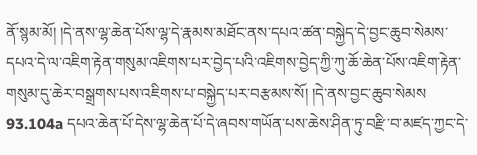ནོ་སྙམ་མོ། །དེ་ནས་ལྷ་ཆེན་པོས་ལྷ་དེ་རྣམས་མཐོང་ནས་དཔའ་ཚན་བསྐྱེད་དེ་བྱང་ཆུབ་སེམས་དཔའ་དེ་ལ་འཇིག་རྟེན་གསུམ་འཇིགས་པར་བྱེད་པའི་འཇིགས་བྱེད་ཀྱི་ཀུ་ཆོ་ཆེན་པོས་འཇིག་རྟེན་གསུམ་དུ་ཆེར་བསྒྲགས་པས་འཇིགས་པ་བསྐྱེད་པར་བརྩམས་སོ། །དེ་ནས་བྱང་ཆུབ་སེམས 93.104a དཔའ་ཆེན་པོ་དེས་ལྷ་ཆེན་པོ་དེ་ཞབས་གཡོན་པས་ཆེས་ཤིན་ཏུ་བརྫི་བ་མཛད་ཀྱང་དེ་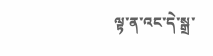ལྟ་ན་འང་དེ་སྒྲ་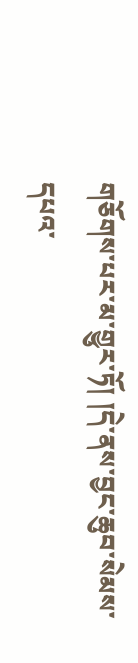གཅོགས་པར་མ་གྱུར་ཏོ། །དེ་ནས་བྱང་ཆུབ་སེམས་དཔའ་